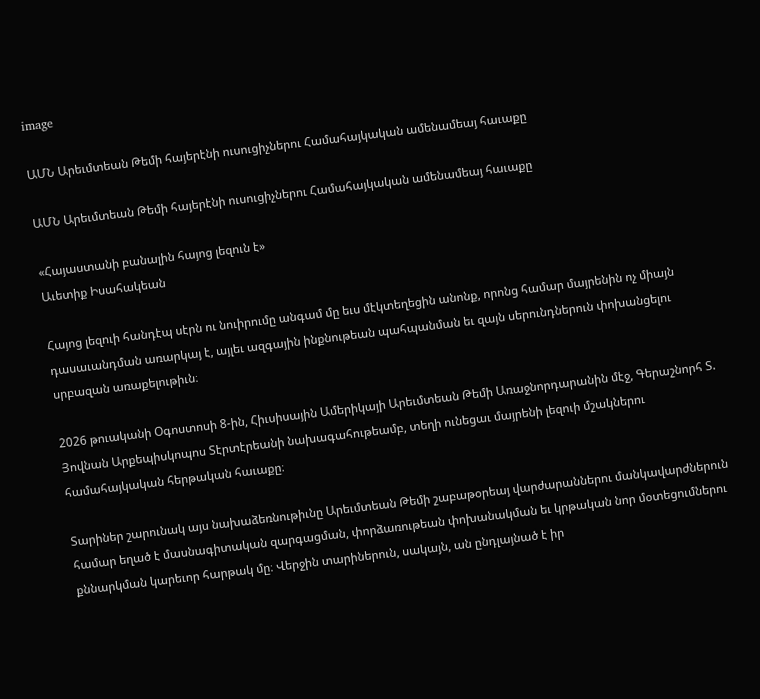image

ԱՄՆ Արեւմտեան Թեմի հայերէնի ուսուցիչներու Համահայկական ամենամեայ հաւաքը

ԱՄՆ Արեւմտեան Թեմի հայերէնի ուսուցիչներու Համահայկական ամենամեայ հաւաքը

«Հայաստանի բանալին հայոց լեզուն է»
Աւետիք Իսահակեան

Հայոց լեզուի հանդէպ սէրն ու նուիրումը անգամ մը եւս մէկտեղեցին անոնք, որոնց համար մայրենին ոչ միայն դասաւանդման առարկայ է, այլեւ ազգային ինքնութեան պահպանման եւ զայն սերունդներուն փոխանցելու սրբազան առաքելութիւն։

2026 թուականի Օգոստոսի 8-ին, Հիւսիսային Ամերիկայի Արեւմտեան Թեմի Առաջնորդարանին մէջ, Գերաշնորհ Տ. Յովնան Արքեպիսկոպոս Տէրտէրեանի նախագահութեամբ, տեղի ունեցաւ մայրենի լեզուի մշակներու համահայկական հերթական հաւաքը։

Տարիներ շարունակ այս նախաձեռնութիւնը Արեւմտեան Թեմի շաբաթօրեայ վարժարաններու մանկավարժներուն համար եղած է մասնագիտական զարգացման, փորձառութեան փոխանակման եւ կրթական նոր մօտեցումներու քննարկման կարեւոր հարթակ մը։ Վերջին տարիներուն, սակայն, ան ընդլայնած է իր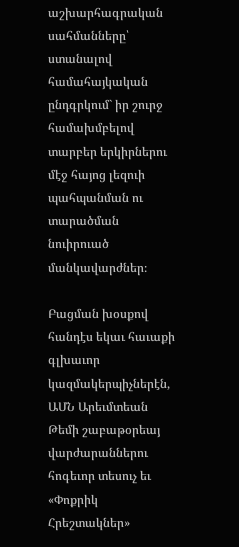աշխարհագրական սահմանները՝ ստանալով համահայկական ընդգրկում` իր շուրջ համախմբելով տարբեր երկիրներու մէջ հայոց լեզուի պահպանման ու տարածման նուիրուած մանկավարժներ։

Բացման խօսքով հանդէս եկաւ հաւաքի գլխաւոր կազմակերպիչներէն, ԱՄՆ Արեւմտեան Թեմի շաբաթօրեայ վարժարաններու հոգեւոր տեսուչ եւ «Փոքրիկ Հրեշտակներ»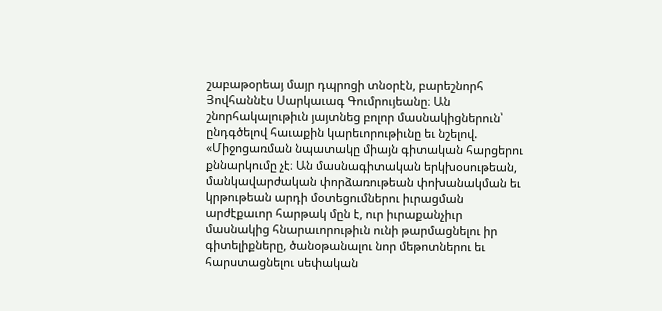շաբաթօրեայ մայր դպրոցի տնօրէն, բարեշնորհ Յովհաննէս Սարկաւագ Գումրույեանը։ Ան շնորհակալութիւն յայտնեց բոլոր մասնակիցներուն՝ ընդգծելով հաւաքին կարեւորութիւնը եւ նշելով. «Միջոցառման նպատակը միայն գիտական հարցերու քննարկումը չէ։ Ան մասնագիտական երկխօսութեան, մանկավարժական փորձառութեան փոխանակման եւ կրթութեան արդի մօտեցումներու իւրացման արժէքաւոր հարթակ մըն է, ուր իւրաքանչիւր մասնակից հնարաւորութիւն ունի թարմացնելու իր գիտելիքները, ծանօթանալու նոր մեթոտներու եւ հարստացնելու սեփական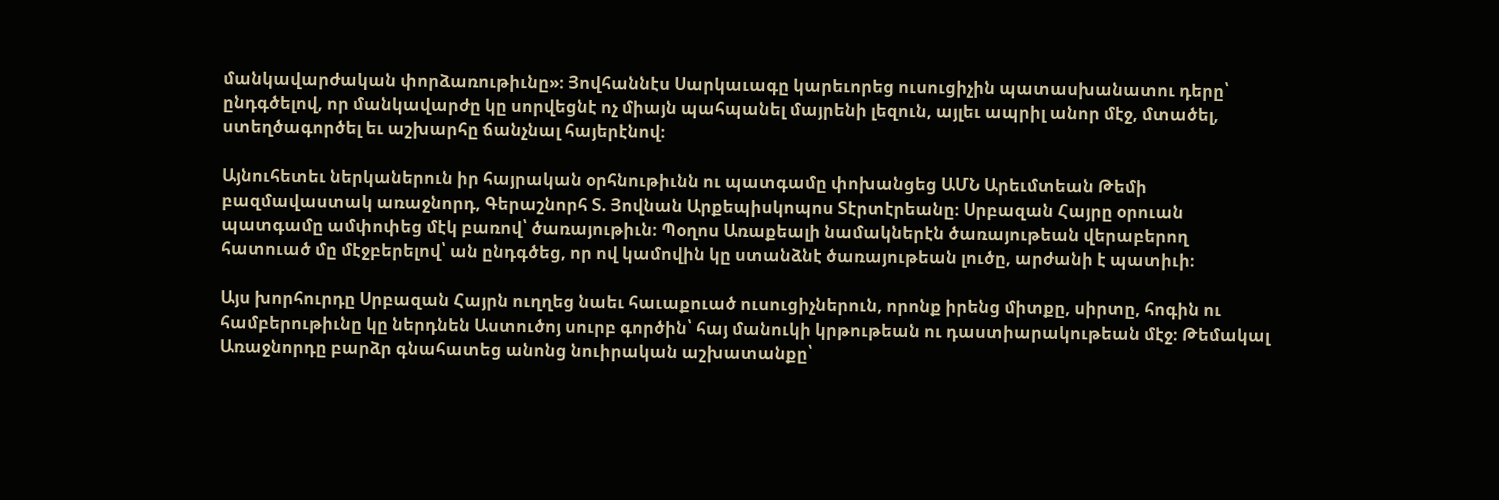մանկավարժական փորձառութիւնը»։ Յովհաննէս Սարկաւագը կարեւորեց ուսուցիչին պատասխանատու դերը՝ ընդգծելով, որ մանկավարժը կը սորվեցնէ ոչ միայն պահպանել մայրենի լեզուն, այլեւ ապրիլ անոր մէջ, մտածել, ստեղծագործել եւ աշխարհը ճանչնալ հայերէնով։

Այնուհետեւ ներկաներուն իր հայրական օրհնութիւնն ու պատգամը փոխանցեց ԱՄՆ Արեւմտեան Թեմի բազմավաստակ առաջնորդ, Գերաշնորհ Տ. Յովնան Արքեպիսկոպոս Տէրտէրեանը։ Սրբազան Հայրը օրուան պատգամը ամփոփեց մէկ բառով՝ ծառայութիւն։ Պօղոս Առաքեալի նամակներէն ծառայութեան վերաբերող հատուած մը մէջբերելով՝ ան ընդգծեց, որ ով կամովին կը ստանձնէ ծառայութեան լուծը, արժանի է պատիւի։

Այս խորհուրդը Սրբազան Հայրն ուղղեց նաեւ հաւաքուած ուսուցիչներուն, որոնք իրենց միտքը, սիրտը, հոգին ու համբերութիւնը կը ներդնեն Աստուծոյ սուրբ գործին՝ հայ մանուկի կրթութեան ու դաստիարակութեան մէջ։ Թեմակալ Առաջնորդը բարձր գնահատեց անոնց նուիրական աշխատանքը՝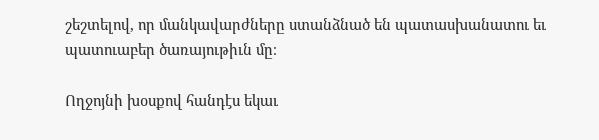շեշտելով, որ մանկավարժները ստանձնած են պատասխանատու եւ պատուաբեր ծառայութիւն մը։

Ողջոյնի խօսքով հանդէս եկաւ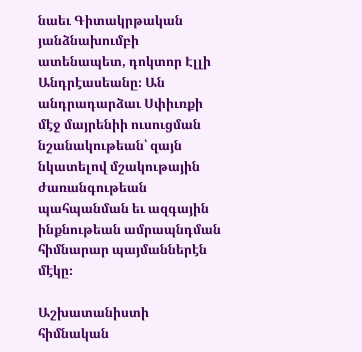նաեւ Գիտակրթական յանձնախումբի ատենապետ, դոկտոր Էլլի Անդրէասեանը։ Ան անդրադարձաւ Սփիւռքի մէջ մայրենիի ուսուցման նշանակութեան՝ զայն նկատելով մշակութային ժառանգութեան պահպանման եւ ազգային ինքնութեան ամրապնդման հիմնարար պայմաններէն մէկը։

Աշխատանիստի հիմնական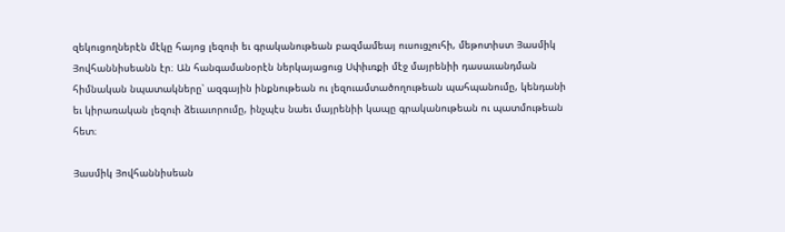զեկուցողներէն մէկը հայոց լեզուի եւ գրականութեան բազմամեայ ուսուցչուհի, մեթոտիստ Յասմիկ Յովհաննիսեանն էր։ Ան հանգամանօրէն ներկայացուց Սփիւռքի մէջ մայրենիի դասաւանդման հիմնական նպատակները՝ ազգային ինքնութեան ու լեզուամտածողութեան պահպանումը, կենդանի եւ կիրառական լեզուի ձեւաւորումը, ինչպէս նաեւ մայրենիի կապը գրականութեան ու պատմութեան հետ։

Յասմիկ Յովհաննիսեան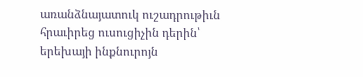առանձնայատուկ ուշադրութիւն հրաւիրեց ուսուցիչին դերին՝ երեխայի ինքնուրոյն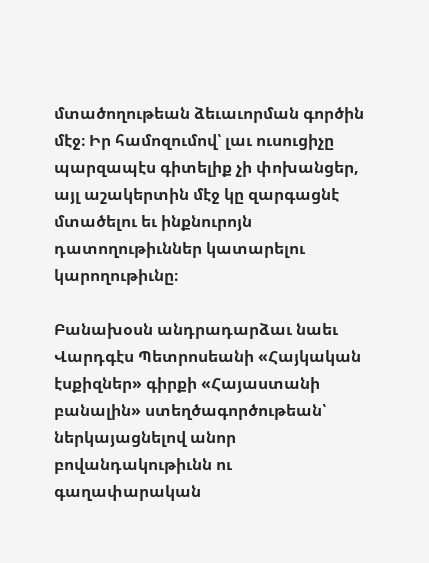մտածողութեան ձեւաւորման գործին մէջ։ Իր համոզումով՝ լաւ ուսուցիչը պարզապէս գիտելիք չի փոխանցեր, այլ աշակերտին մէջ կը զարգացնէ մտածելու եւ ինքնուրոյն դատողութիւններ կատարելու կարողութիւնը։

Բանախօսն անդրադարձաւ նաեւ Վարդգէս Պետրոսեանի «Հայկական էսքիզներ» գիրքի «Հայաստանի բանալին» ստեղծագործութեան՝ ներկայացնելով անոր բովանդակութիւնն ու գաղափարական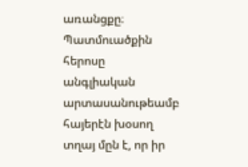առանցքը։ Պատմուածքին հերոսը անգլիական արտասանութեամբ հայերէն խօսող տղայ մըն է, որ իր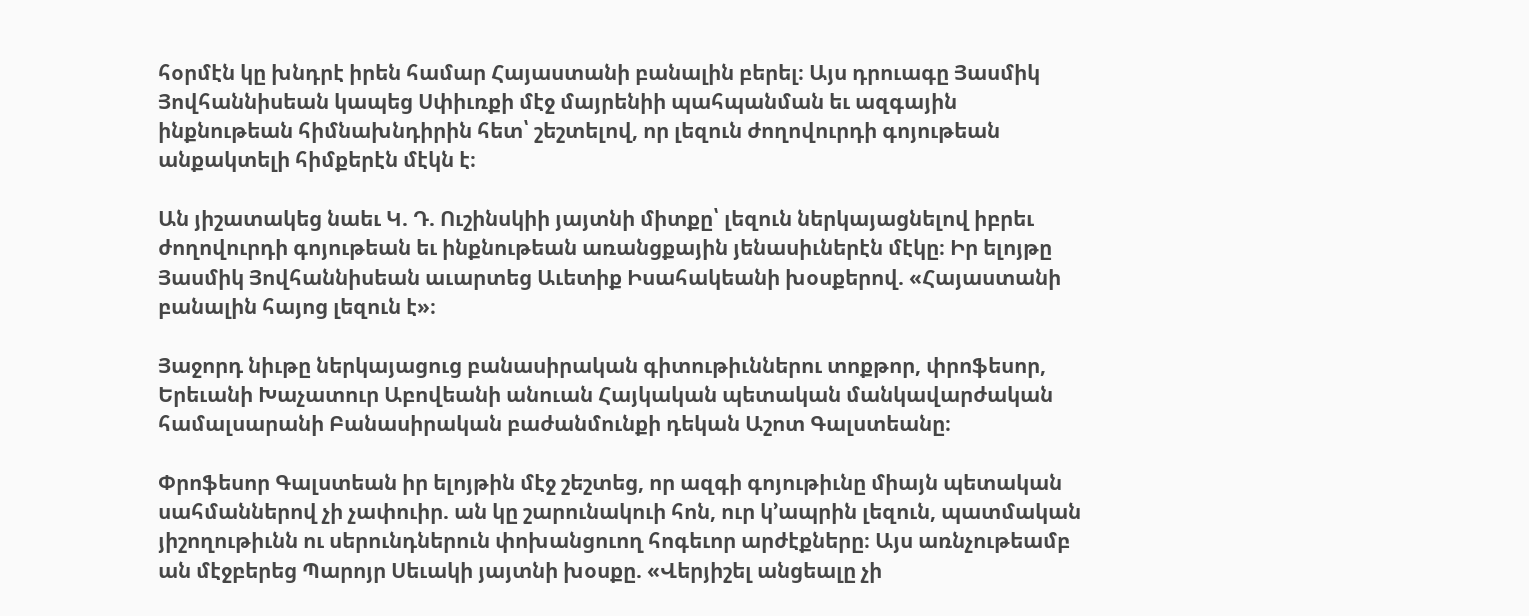հօրմէն կը խնդրէ իրեն համար Հայաստանի բանալին բերել։ Այս դրուագը Յասմիկ Յովհաննիսեան կապեց Սփիւռքի մէջ մայրենիի պահպանման եւ ազգային ինքնութեան հիմնախնդիրին հետ՝ շեշտելով, որ լեզուն ժողովուրդի գոյութեան անքակտելի հիմքերէն մէկն է։

Ան յիշատակեց նաեւ Կ. Դ. Ուշինսկիի յայտնի միտքը՝ լեզուն ներկայացնելով իբրեւ ժողովուրդի գոյութեան եւ ինքնութեան առանցքային յենասիւներէն մէկը։ Իր ելոյթը Յասմիկ Յովհաննիսեան աւարտեց Աւետիք Իսահակեանի խօսքերով. «Հայաստանի բանալին հայոց լեզուն է»։

Յաջորդ նիւթը ներկայացուց բանասիրական գիտութիւններու տոքթոր, փրոֆեսոր, Երեւանի Խաչատուր Աբովեանի անուան Հայկական պետական մանկավարժական համալսարանի Բանասիրական բաժանմունքի դեկան Աշոտ Գալստեանը։

Փրոֆեսոր Գալստեան իր ելոյթին մէջ շեշտեց, որ ազգի գոյութիւնը միայն պետական սահմաններով չի չափուիր. ան կը շարունակուի հոն, ուր կ՚ապրին լեզուն, պատմական յիշողութիւնն ու սերունդներուն փոխանցուող հոգեւոր արժէքները։ Այս առնչութեամբ ան մէջբերեց Պարոյր Սեւակի յայտնի խօսքը. «Վերյիշել անցեալը չի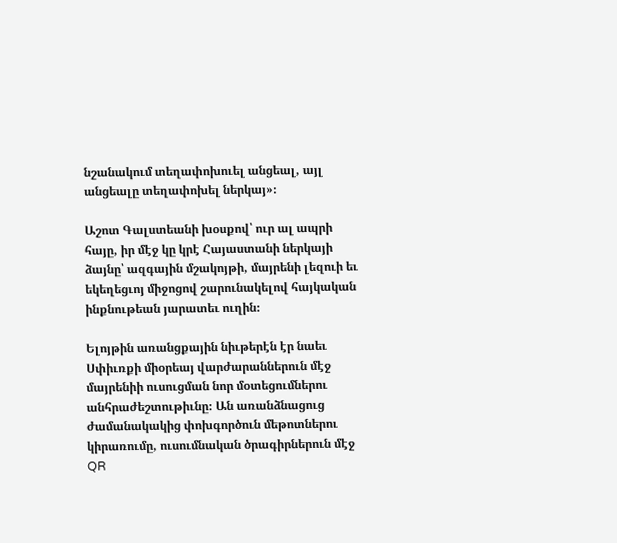նշանակում տեղափոխուել անցեալ, այլ անցեալը տեղափոխել ներկայ»։

Աշոտ Գալստեանի խօսքով՝ ուր ալ ապրի հայը, իր մէջ կը կրէ Հայաստանի ներկայի ձայնը՝ ազգային մշակոյթի, մայրենի լեզուի եւ եկեղեցւոյ միջոցով շարունակելով հայկական ինքնութեան յարատեւ ուղին։

Ելոյթին առանցքային նիւթերէն էր նաեւ Սփիւռքի միօրեայ վարժարաններուն մէջ մայրենիի ուսուցման նոր մօտեցումներու անհրաժեշտութիւնը։ Ան առանձնացուց ժամանակակից փոխգործուն մեթոտներու կիրառումը, ուսումնական ծրագիրներուն մէջ QR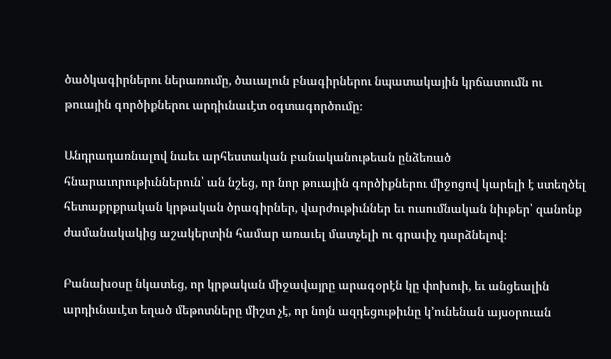ծածկագիրներու ներառումը, ծաւալուն բնագիրներու նպատակային կրճատումն ու թուային գործիքներու արդիւնաւէտ օգտագործումը։

Անդրադառնալով նաեւ արհեստական բանականութեան ընձեռած հնարաւորութիւններուն՝ ան նշեց, որ նոր թուային գործիքներու միջոցով կարելի է ստեղծել հետաքրքրական կրթական ծրագիրներ, վարժութիւններ եւ ուսումնական նիւթեր՝ զանոնք ժամանակակից աշակերտին համար առաւել մատչելի ու գրաւիչ դարձնելով։

Բանախօսը նկատեց, որ կրթական միջավայրը արագօրէն կը փոխուի, եւ անցեալին արդիւնաւէտ եղած մեթոտները միշտ չէ, որ նոյն ազդեցութիւնը կ՚ունենան այսօրուան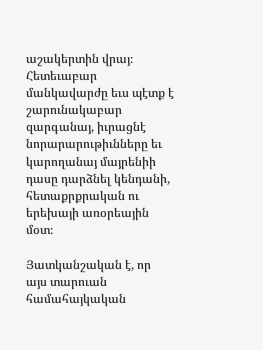աշակերտին վրայ։ Հետեւաբար մանկավարժը եւս պէտք է շարունակաբար զարգանայ, իւրացնէ նորարարութիւնները եւ կարողանայ մայրենիի դասը դարձնել կենդանի, հետաքրքրական ու երեխայի առօրեային մօտ։

Յատկանշական է, որ այս տարուան համահայկական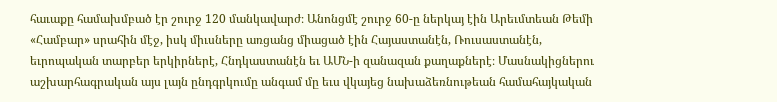հաւաքը համախմբած էր շուրջ 120 մանկավարժ։ Անոնցմէ շուրջ 60-ը ներկայ էին Արեւմտեան Թեմի «Համբար» սրահին մէջ, իսկ միւսները առցանց միացած էին Հայաստանէն, Ռուսաստանէն, եւրոպական տարբեր երկիրներէ, Հնդկաստանէն եւ ԱՄՆ-ի զանազան քաղաքներէ։ Մասնակիցներու աշխարհագրական այս լայն ընդգրկումը անգամ մը եւս վկայեց նախաձեռնութեան համահայկական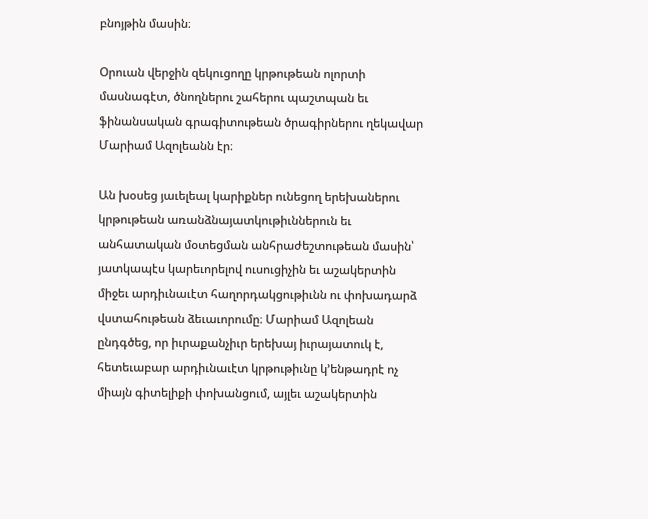բնոյթին մասին։

Օրուան վերջին զեկուցողը կրթութեան ոլորտի մասնագէտ, ծնողներու շահերու պաշտպան եւ ֆինանսական գրագիտութեան ծրագիրներու ղեկավար Մարիամ Ազոլեանն էր։

Ան խօսեց յաւելեալ կարիքներ ունեցող երեխաներու կրթութեան առանձնայատկութիւններուն եւ անհատական մօտեցման անհրաժեշտութեան մասին՝ յատկապէս կարեւորելով ուսուցիչին եւ աշակերտին միջեւ արդիւնաւէտ հաղորդակցութիւնն ու փոխադարձ վստահութեան ձեւաւորումը։ Մարիամ Ազոլեան ընդգծեց, որ իւրաքանչիւր երեխայ իւրայատուկ է, հետեւաբար արդիւնաւէտ կրթութիւնը կ՚ենթադրէ ոչ միայն գիտելիքի փոխանցում, այլեւ աշակերտին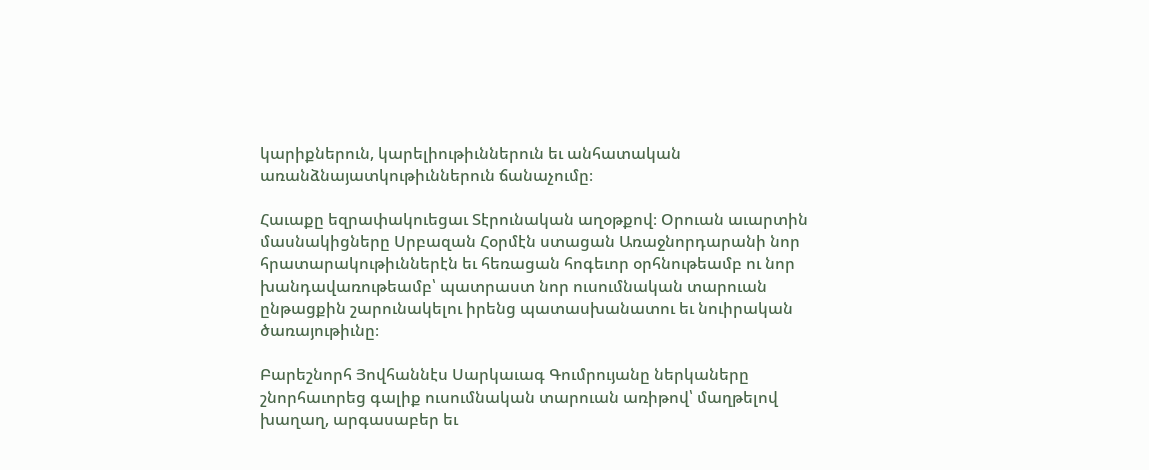կարիքներուն, կարելիութիւններուն եւ անհատական առանձնայատկութիւններուն ճանաչումը։

Հաւաքը եզրափակուեցաւ Տէրունական աղօթքով։ Օրուան աւարտին մասնակիցները Սրբազան Հօրմէն ստացան Առաջնորդարանի նոր հրատարակութիւններէն եւ հեռացան հոգեւոր օրհնութեամբ ու նոր խանդավառութեամբ՝ պատրաստ նոր ուսումնական տարուան ընթացքին շարունակելու իրենց պատասխանատու եւ նուիրական ծառայութիւնը։

Բարեշնորհ Յովհաննէս Սարկաւագ Գումրույանը ներկաները շնորհաւորեց գալիք ուսումնական տարուան առիթով՝ մաղթելով խաղաղ, արգասաբեր եւ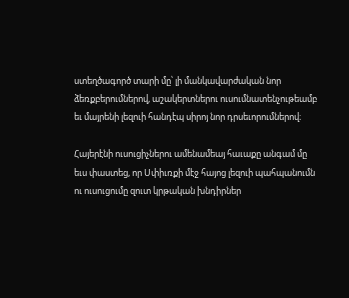ստեղծագործ տարի մը՝ լի մանկավարժական նոր ձեռքբերումներով, աշակերտներու ուսումնատենչութեամբ եւ մայրենի լեզուի հանդէպ սիրոյ նոր դրսեւորումներով։

Հայերէնի ուսուցիչներու ամենամեայ հաւաքը անգամ մը եւս փաստեց, որ Սփիւռքի մէջ հայոց լեզուի պահպանումն ու ուսուցումը զուտ կրթական խնդիրներ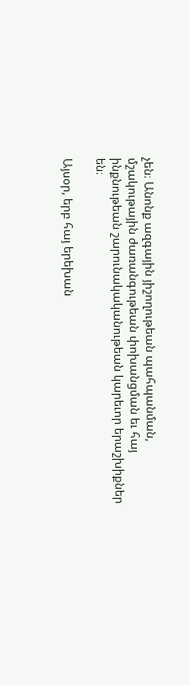չեն։ Անոնք ազգային յիշողութեան պահպանման, մշակութային ժառանգութեան փոխանցման եւ հայ ինքնութեան շարունակականութեան կարեւոր երաշխիքներ են։

Այսօր, երբ հայ երեխան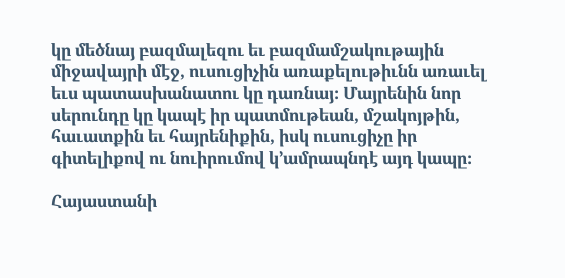կը մեծնայ բազմալեզու եւ բազմամշակութային միջավայրի մէջ, ուսուցիչին առաքելութիւնն առաւել եւս պատասխանատու կը դառնայ։ Մայրենին նոր սերունդը կը կապէ իր պատմութեան, մշակոյթին, հաւատքին եւ հայրենիքին, իսկ ուսուցիչը իր գիտելիքով ու նուիրումով կ՚ամրապնդէ այդ կապը։

Հայաստանի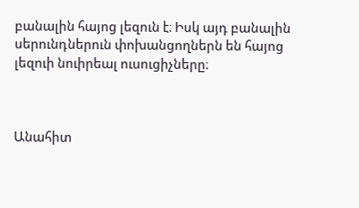բանալին հայոց լեզուն է։ Իսկ այդ բանալին սերունդներուն փոխանցողներն են հայոց լեզուի նուիրեալ ուսուցիչները։



Անահիտ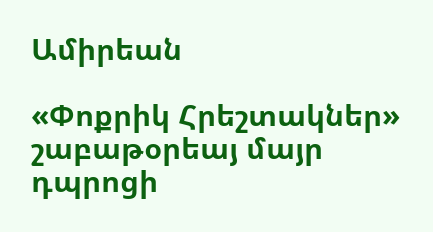Ամիրեան

«Փոքրիկ Հրեշտակներ» շաբաթօրեայ մայր դպրոցի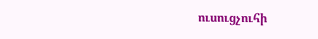ուսուցչուհի